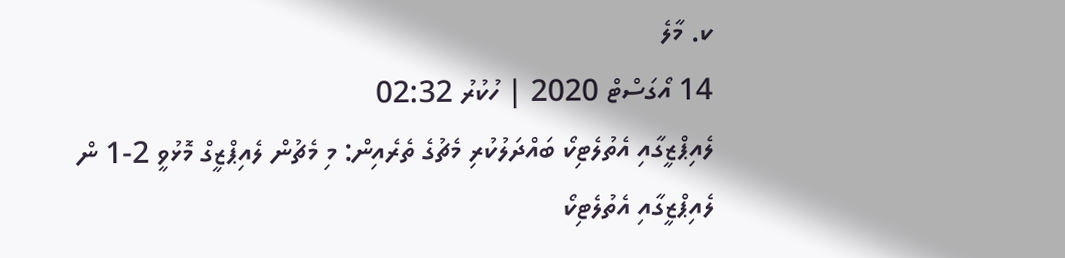ކ. މާލެ
14 އޯގަސްޓް 2020 | ހުކުރު 02:32
ލެއިޕްޒީގާއި އެތުލެޓިކޯ ބައްދަލުކުރި މެޗުގެ ތެރެއިން: މި މެޗުން ލެއިޕްޒީގް މޮޅުވީ 2-1 ން
ލެއިޕްޒީގާއި އެތުލެޓިކޯ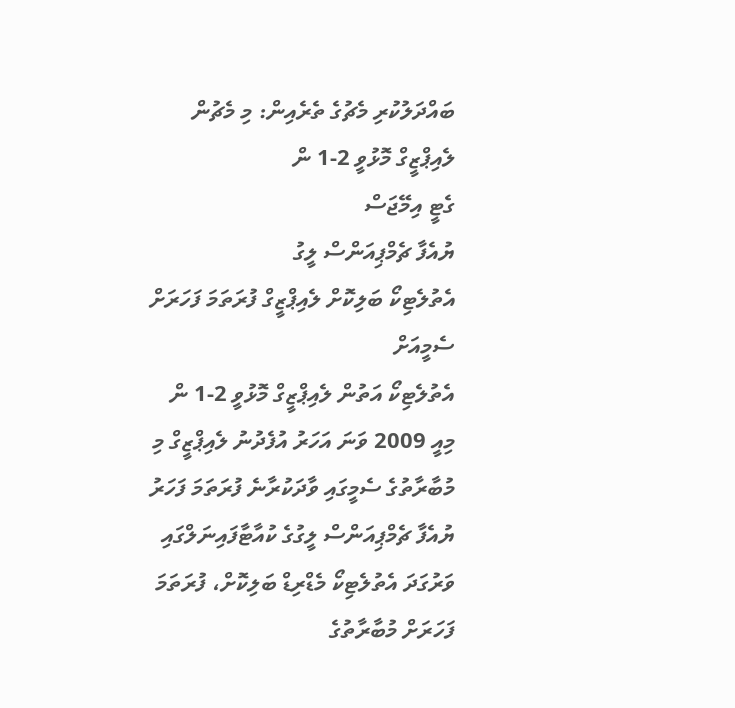ބައްދަލުކުރި މެޗުގެ ތެރެއިން: މި މެޗުން ލެއިޕްޒީގް މޮޅުވީ 2-1 ން
ގެޓީ އިމޭޖަސް
ޔުއެފާ ޗެމްޕިއަންސް ލީގު
އެތުލެޓިކޯ ބަލިކޮށް ލެއިޕްޒީގް ފުރަތަމަ ފަހަރަށް ސެމީއަށް
އެތުލެޓިކޯ އަތުން ލެއިޕްޒީގް މޮޅުވީ 2-1 ން
މިއީ 2009 ވަނަ އަހަރު އުފެދުނު ލެއިޕްޒީގް މި މުބާރާތުގެ ސެމީގައި ވާދަކުރާނެ ފުރަތަމަ ފަހަރު
ޔުއެފާ ޗެމްޕިއަންސް ލީގުގެ ކުއާޓާފައިނަލްގައި ވަރުގަދަ އެތުލެޓިކޯ މެޑްރިޑް ބަލިކޮށް، ފުރަތަމަ ފަހަރަށް މުބާރާތުގެ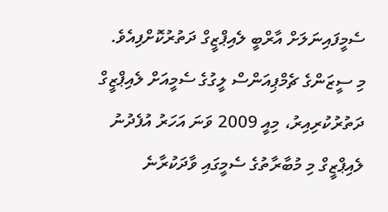ސެމީފައިނަލަށް އާރްބީ ލެއިޕްޒީގް ދަތުރުކޮށްފިއެވެ.
މި ސީޒަންގެ ޗެމްޕިއަންސް ލީގުގެ ސެމީއަށް ލެއިޕްޒީގް ދަތުރުކުރިއިރު، މިއީ 2009 ވަނަ އަހަރު އުފެދުނު ލެއިޕްޒީގް މި މުބާރާތުގެ ސެމީގައި ވާދަކުރާނެ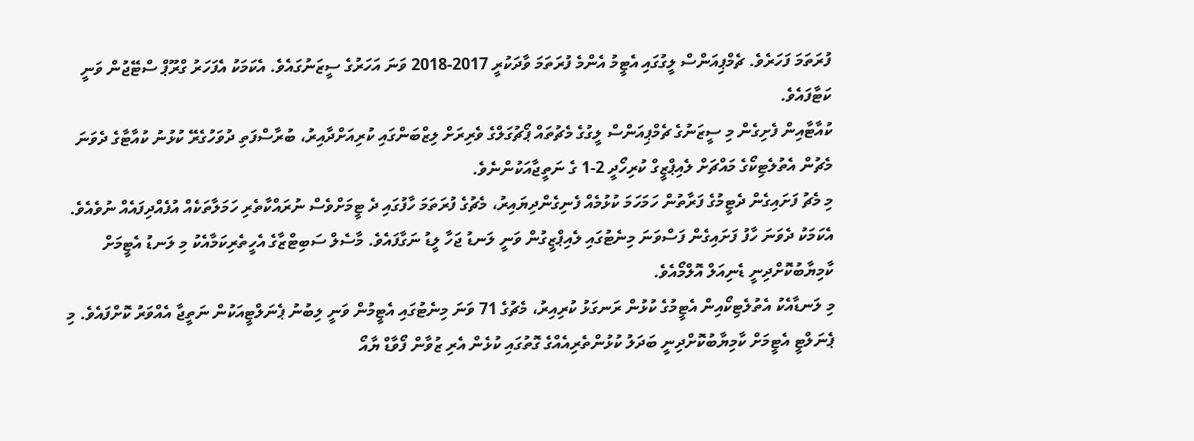ފުރަތަމަ ފަހަރެވެ. ޗެމްޕިއަންސް ލީގުގައި އެޓީމު އެންމެ ފުރަތަމަ ވާދަކުރީ 2017-2018 ވަނަ އަހަރުގެ ސީޒަނުގައެވެ. އެކަމަކު އެފަހަރު ގްރޫޕް ސްޓޭޖުން ވަނީ ކަޓާފައެވެ.
ކުއާޓާއިން ފެށިގެން މި ސީޒަނުގެ ޗެމްޕިއަންސް ލީގުގެ މެޗުތައް ޕޯޗުގަލްގެ ވެރިރަށް ލިޒްބަންގައި ކުރިއަށްދާއިރު، ބުރާސްފަތި ދުވަހުގެރޭ ކުޅުނު ކުއާޓާގެ ދެވަނަ މެޗުން އެތުލެޓިކޯގެ މައްޗަށް ލެއިޕްޒީގް ކުރިހޯދީ 2-1 ގެ ނަތީޖާއަކުންނެވެ.
މި މެޗު ފަށައިގެން ދެޓީމުގެ ފަރާތުން ހަމަހަމަ ކުޅުމެއް ފެނިގެންދިޔައިރު، މެޗުގެ ފުރަތަމަ ހާފުގައި ދެ ޓީމަށްވެސް ނުރައްކާތެރި ހަމަލާތަކެއް އުފެއްދިފައެއް ނުވެއެވެ. އެކަމަކު ދެވަނަ ހާފު ފަށައިގެން ފަސްވަނަ މިނެޓުގައި ލެއިޕްޒީގުން ވަނީ ލަނޑު ޖަހާ ލީޑު ނަގާފައެވެ. މާސެލް ސަބިޓްޒާގެ އެހީތެރިކަމާއެކު މި ލަނޑު އެޓީމަށް ކާމިޔާބުކޮށްދިނީ ޑެނިއަލް އޮލްމޯއެވެ.
މި ލަނޑާއެކު އެތުލެޓިކޯއިން އެޓީމުގެ ކުޅުން ރަނގަޅު ކުރިއިރު، މެޗުގެ 71 ވަނަ މިނެޓުގައި އެޓީމުން ވަނީ ލިބުނު ޕެނަލްޓީއަކުން ނަތީޖާ އެއްވަރު ކޮށްފައެވެ. މި ޕެނަލްޓީ އެޓީމަށް ކާމިޔާބުކޮށްދިނީ ބަދަލު ކުޅުންތެރިއެއްގެ ގޮތުގައި ކުޅެން އެރި ޒުވާން ފޯވާޑް ޔާއޯ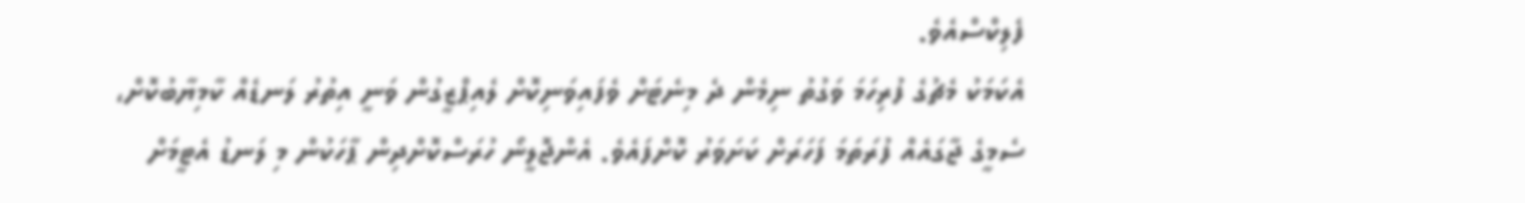ފެލިކްސްއެވެ.
އެކަމަކު މެޗުގެ ފުރިހަމަ ވަގުތު ނިމެން ދެ މިނެޓަށް ވެފައިވަނިކޮށް ލެއިޕްޒީގުން ވަނީ އިތުރު ލަނޑެއް ކާމިޔާބުކޮށް، ސެމީގެ ޖާގައެއް ފުރަތަމަ ފަހަރަށް ކަށަވަރު ކޮށްފައެވެ. އެންޖޮލީނޯ ހުރަސްކޮށްދިން ޕާހަކުން މި ލަނޑު އެޓީމަށް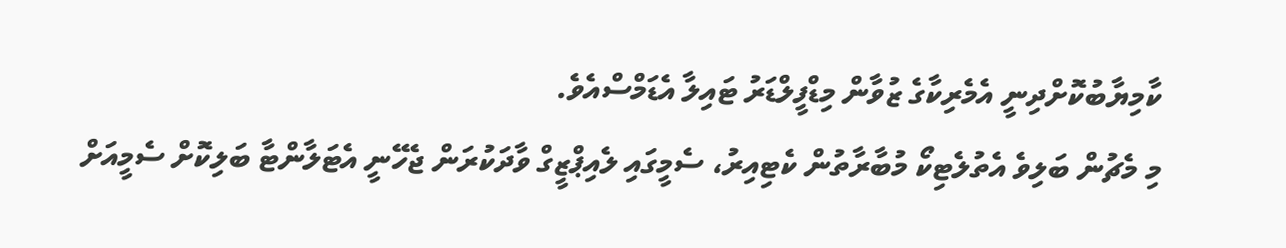ކާމިޔާބުކޮށްދިނީ އެމެރިކާގެ ޒުވާން މިޑްފީލްޑަރު ޓައިލާ އެޑަމްސްއެވެ.
މި މެޗުން ބަލިވެ އެތުލެޓިކޯ މުބާރާތުން ކެޓިއިރު، ސެމީގައި ލެއިޕްޒީގް ވާދަކުރަން ޖެހޭނީ އެޓަލާންޓާ ބަލިކޮށް ސެމީއަށް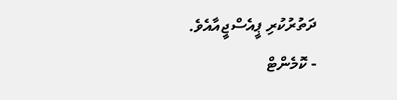ދަތުރުކުރި ޕީއެސްޖީއާއެވެ.
- ކޮމެންޓް